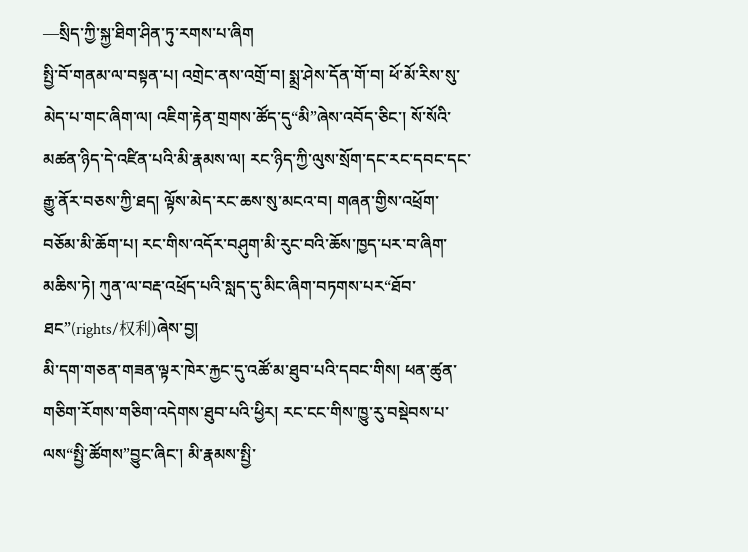—སྲིད་ཀྱི་སྐྱ་ཐིག་ཤིན་ཏུ་རགས་པ་ཞིག
སྤྱི་བོ་གནམ་ལ་བསྟན་པ། འགྲེང་ནས་འགྲོ་བ། སྨྲ་ཤེས་དོན་གོ་བ། ཕོ་མོ་རིས་སུ་མེད་པ་གང་ཞིག་ལ། འཇིག་རྟེན་གྲགས་ཚོད་དུ“མི”ཞེས་འབོད་ཅིང་། སོ་སོའི་མཚན་ཉིད་དེ་འཛིན་པའི་མི་རྣམས་ལ། རང་ཉིད་ཀྱི་ལུས་སྲོག་དང་རང་དབང་དང་རྒྱུ་ནོར་བཅས་ཀྱི་ཐད། ལྟོས་མེད་རང་ཆས་སུ་མངའ་བ། གཞན་གྱིས་འཕྲོག་བཅོམ་མི་ཆོག་པ། རང་གིས་འདོར་བཤུག་མི་རུང་བའི་ཆོས་ཁྱད་པར་བ་ཞིག་མཆིས་ཏེ། ཀུན་ལ་བརྡ་འཕྲོད་པའི་སླད་དུ་མིང་ཞིག་བཏགས་པར“ཐོབ་ཐང”(rights/权利)ཞེས་བྱ།
མི་དག་གཅན་གཟན་ལྟར་ཁེར་རྐྱང་དུ་འཚོ་མ་ཐུབ་པའི་དབང་གིས། ཕན་ཚུན་གཅིག་རོགས་གཅིག་འདེགས་ཐུབ་པའི་ཕྱིར། རང་ངང་གིས་ཁྱུ་རུ་བསྡེབས་པ་ལས“སྤྱི་ཚོགས”བྱུང་ཞིང་། མི་རྣམས་སྤྱི་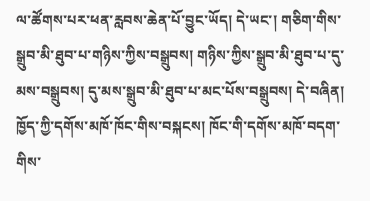ལ་ཚོགས་པར་ཕན་རླབས་ཆེན་པོ་བྱུང་ཡོད། དེ་ཡང་། གཅིག་གིས་སྒྲུབ་མི་ཐུབ་པ་གཉིས་ཀྱིས་བསྒྲུབས། གཉིས་ཀྱིས་སྒྲུབ་མི་ཐུབ་པ་དུ་མས་བསྒྲུབས། དུ་མས་སྒྲུབ་མི་ཐུབ་པ་མང་པོས་བསྒྲུབས། དེ་བཞིན། ཁྱོད་ཀྱི་དགོས་མཁོ་ཁོང་གིས་བསྐངས། ཁོང་གི་དགོས་མཁོ་བདག་གིས་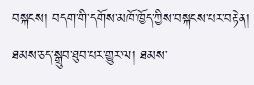བསྐངས། བདག་གི་དགོས་མཁོ་ཁྱོད་ཀྱིས་བསྐངས་པར་བརྟེན། ཐམས་ཅད་སྒྲུབ་ཐུབ་པར་གྱུར་ལ། ཐམས་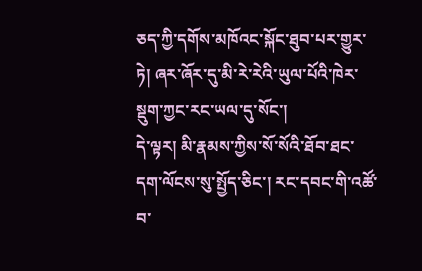ཅད་ཀྱི་དགོས་མཁོའང་སྐོང་ཐུབ་པར་གྱུར་ཏེ། ཞར་ཞོར་དུ་མི་རེ་རེའི་ཡུལ་པོའི་ཁེར་སྡུག་ཀྱང་རང་ཡལ་དུ་སོང་།
དེ་ལྟར། མི་རྣམས་ཀྱིས་སོ་སོའི་ཐོབ་ཐང་དག་ལོངས་སུ་སྤྱོད་ཅིང་། རང་དབང་གི་འཚོ་བ་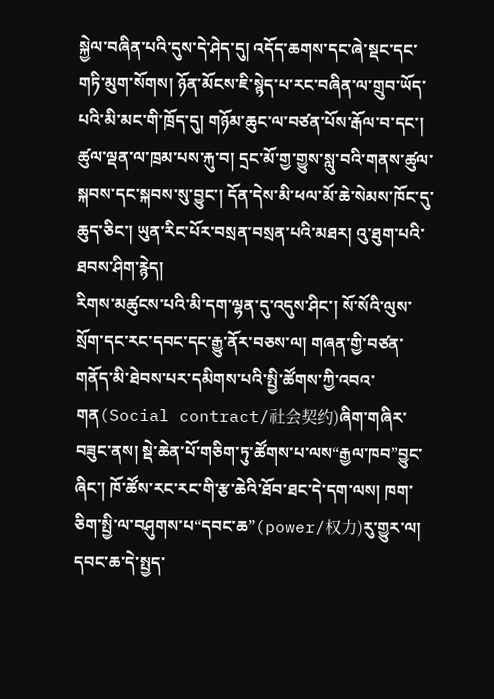སྐྱེལ་བཞིན་པའི་དུས་དེ་ཤེད་དུ། འདོད་ཆགས་དང་ཞེ་སྡང་དང་གཏི་མུག་སོགས། ཉོན་མོངས་ཇི་སྙེད་པ་རང་བཞིན་ལ་གྲུབ་ཡོད་པའི་མི་མང་གི་ཁྲོད་དུ། གཉོམ་ཆུང་ལ་བཙན་པོས་རྒོལ་བ་དང་། ཚུལ་ལྡན་ལ་ཁྲམ་པས་རྐུ་བ། དྲང་མོ་གྱ་གྱུས་སླུ་བའི་གནས་ཚུལ་སྐབས་དང་སྐབས་སུ་བྱུང་། དོན་དེས་མི་ཕལ་མོ་ཆེ་སེམས་ཁོང་དུ་ཆུད་ཅིང་། ཡུན་རིང་པོར་བསྲན་བསྲན་པའི་མཐར། འུ་ཐུག་པའི་ཐབས་ཤིག་རྙེད།
རིགས་མཚུངས་པའི་མི་དག་ལྷན་དུ་འདུས་ཤིང་། སོ་སོའི་ལུས་སྲོག་དང་རང་དབང་དང་རྒྱུ་ནོར་བཅས་ལ། གཞན་གྱི་བཙན་གནོད་མི་ཐེབས་པར་དམིགས་པའི་སྤྱི་ཚོགས་ཀྱི་འབའ་གན(Social contract/社会契约)ཞིག་གཞིར་བཟུང་ནས། སྡེ་ཆེན་པོ་གཅིག་ཏུ་ཚོགས་པ་ལས“རྒྱལ་ཁབ”བྱུང་ཞིང་། ཁོ་ཚོས་རང་རང་གི་རྩ་ཆེའི་ཐོབ་ཐང་དེ་དག་ལས། ཁག་ཅིག་སྤྱི་ལ་བཤུགས་པ“དབང་ཆ”(power/权力)རུ་གྱུར་ལ། དབང་ཆ་དེ་སྤྱད་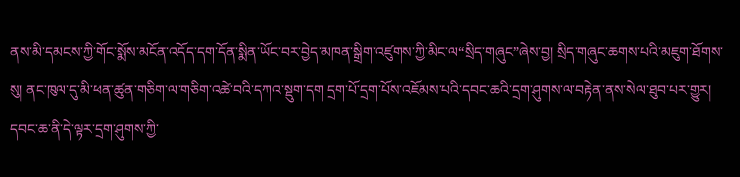ནས་མི་དམངས་ཀྱི་གོང་སྨོས་མངོན་འདོད་དག་དོན་སྨིན་ཡོང་བར་བྱེད་མཁན་སྒྲིག་འཛུགས་ཀྱི་མིང་ལ“སྲིད་གཞུང”ཞེས་བྱ། སྲིད་གཞུང་ཆགས་པའི་མཇུག་ཐོགས་སུ། ནང་ཁུལ་དུ་མི་ཕན་ཚུན་གཅིག་ལ་གཅིག་འཚེ་བའི་དཀའ་སྡུག་དག དྲག་པོ་དྲག་པོས་འཇོམས་པའི་དབང་ཆའི་དྲག་ཤུགས་ལ་བརྟེན་ནས་སེལ་ཐུབ་པར་གྱུར།
དབང་ཆ་ནི་དེ་ལྟར་དྲག་ཤུགས་ཀྱི་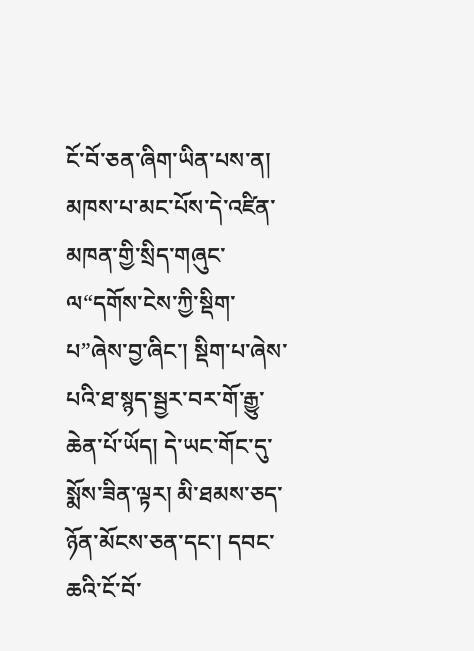ངོ་བོ་ཅན་ཞིག་ཡིན་པས་ན། མཁས་པ་མང་པོས་དེ་འཛིན་མཁན་གྱི་སྲིད་གཞུང་ལ“དགོས་ངེས་ཀྱི་སྡིག་པ”ཞེས་བྱ་ཞིང་། སྡིག་པ་ཞེས་པའི་ཐ་སྙད་སྦྱར་བར་གོ་རྒྱུ་ཆེན་པོ་ཡོད། དེ་ཡང་གོང་དུ་སྨོས་ཟིན་ལྟར། མི་ཐམས་ཅད་ཉོན་མོངས་ཅན་དང་། དབང་ཆའི་ངོ་བོ་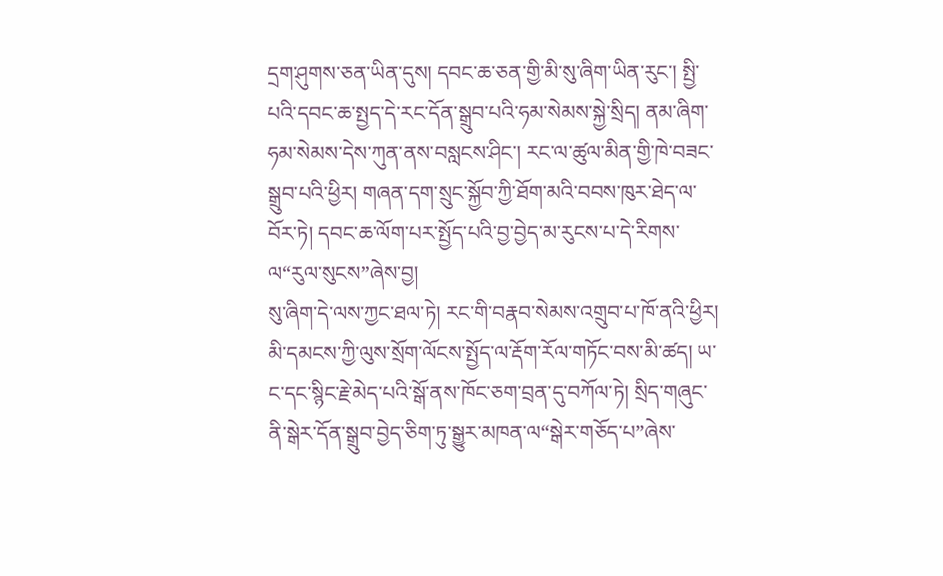དྲག་ཤུགས་ཅན་ཡིན་དུས། དབང་ཆ་ཅན་གྱི་མི་སུ་ཞིག་ཡིན་རུང་། སྤྱི་པའི་དབང་ཆ་སྤྱད་དེ་རང་དོན་སྒྲུབ་པའི་ཧམ་སེམས་སྐྱེ་སྲིད། ནམ་ཞིག་ཧམ་སེམས་དེས་ཀུན་ནས་བསླངས་ཤིང་། རང་ལ་ཚུལ་མིན་གྱི་ཁེ་བཟང་སྒྲུབ་པའི་ཕྱིར། གཞན་དག་སྲུང་སྐྱོབ་ཀྱི་ཐོག་མའི་བབས་ཁུར་ཐེད་ལ་བོར་ཏེ། དབང་ཆ་ལོག་པར་སྤྱོད་པའི་བྱ་བྱེད་མ་རུངས་པ་དེ་རིགས་ལ“རུལ་སུངས”ཞེས་བྱ།
སུ་ཞིག་དེ་ལས་ཀྱང་ཐལ་ཏེ། རང་གི་བརྣབ་སེམས་འགྲུབ་པ་ཁོ་ནའི་ཕྱིར། མི་དམངས་ཀྱི་ལུས་སྲོག་ལོངས་སྤྱོད་ལ་རྡོག་རོལ་གཏོང་བས་མི་ཚད། ཡ་ང་དང་སྙིང་རྗེ་མེད་པའི་སྒོ་ནས་ཁོང་ཅག་བྲན་དུ་བཀོལ་ཏེ། སྲིད་གཞུང་ནི་སྒེར་དོན་སྒྲུབ་བྱེད་ཅིག་ཏུ་སྒྱུར་མཁན་ལ“སྒེར་གཅོད་པ”ཞེས་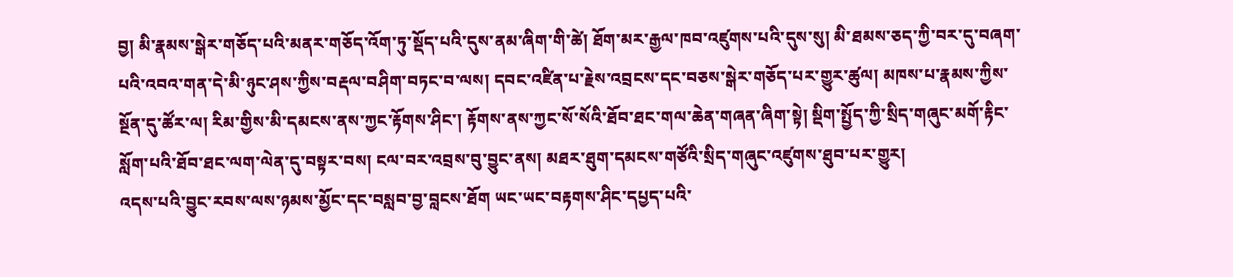བྱ། མི་རྣམས་སྒེར་གཅོད་པའི་མནར་གཅོད་འོག་ཏུ་སྡོད་པའི་དུས་ནམ་ཞིག་གི་ཚེ། ཐོག་མར་རྒྱལ་ཁབ་འཛུགས་པའི་དུས་སུ། མི་ཐམས་ཅད་ཀྱི་བར་དུ་བཞག་པའི་འབའ་གན་དེ་མི་ཉུང་ཤས་ཀྱིས་བརྡལ་བཤིག་བཏང་བ་ལས། དབང་འཛིན་པ་རྗེས་འབྲངས་དང་བཅས་སྒེར་གཅོད་པར་གྱུར་ཚུལ། མཁས་པ་རྣམས་ཀྱིས་སྔོན་དུ་ཚོར་ལ། རིམ་གྱིས་མི་དམངས་ནས་ཀྱང་རྟོགས་ཤིང་། རྟོགས་ནས་ཀྱང་སོ་སོའི་ཐོབ་ཐང་གལ་ཆེན་གཞན་ཞིག་སྟེ། སྡིག་སྤྱོད་ཀྱི་སྲིད་གཞུང་མགོ་རྟིང་སློག་པའི་ཐོབ་ཐང་ལག་ལེན་དུ་བསྟར་བས། ངལ་བར་འབྲས་བུ་བྱུང་ནས། མཐར་ཐུག་དམངས་གཙོའི་སྲིད་གཞུང་འཛུགས་ཐུབ་པར་གྱུར།
འདས་པའི་བྱུང་རབས་ལས་ཉམས་མྱོང་དང་བསླབ་བྱ་བླངས་ཐོག ཡང་ཡང་བརྟགས་ཤིང་དཔྱད་པའི་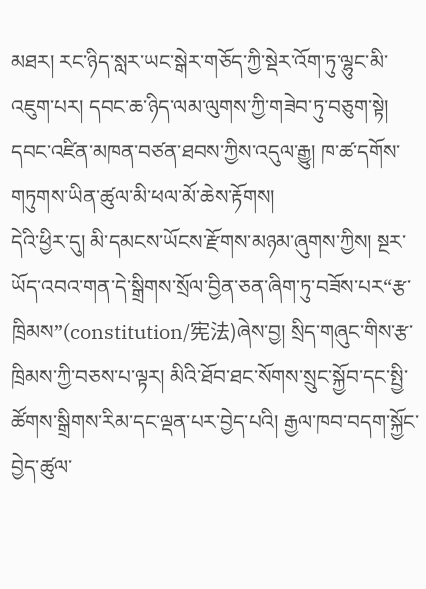མཐར། རང་ཉིད་སླར་ཡང་སྒེར་གཅོད་ཀྱི་སྡེར་འོག་ཏུ་ལྷུང་མི་འཇུག་པར། དབང་ཆ་ཉིད་ལམ་ལུགས་ཀྱི་གཟེབ་ཏུ་བཅུག་སྟེ། དབང་འཛིན་མཁན་བཙན་ཐབས་ཀྱིས་འདུལ་རྒྱུ། ཁ་ཚ་དགོས་གཏུགས་ཡིན་ཚུལ་མི་ཕལ་མོ་ཆེས་རྟོགས།
དེའི་ཕྱིར་དུ། མི་དམངས་ཡོངས་རྫོགས་མཉམ་ཞུགས་ཀྱིས། སྔར་ཡོད་འབའ་གན་དེ་སྒྲིགས་སྲོལ་བྱིན་ཅན་ཞིག་ཏུ་བཟོས་པར“རྩ་ཁྲིམས”(constitution/宪法)ཞེས་བྱ། སྲིད་གཞུང་གིས་རྩ་ཁྲིམས་ཀྱི་བཅས་པ་ལྟར། མིའི་ཐོབ་ཐང་སོགས་སྲུང་སྐྱོབ་དང་སྤྱི་ཚོགས་སྒྲིགས་རིམ་དང་ལྡན་པར་བྱེད་པའི། རྒྱལ་ཁབ་བདག་སྐྱོང་བྱེད་ཚུལ་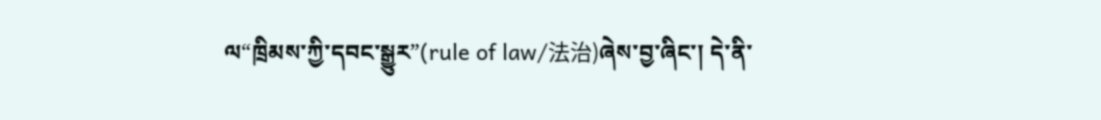ལ“ཁྲིམས་ཀྱི་དབང་སྒྱུར”(rule of law/法治)ཞེས་བྱ་ཞིང་། དེ་ནི་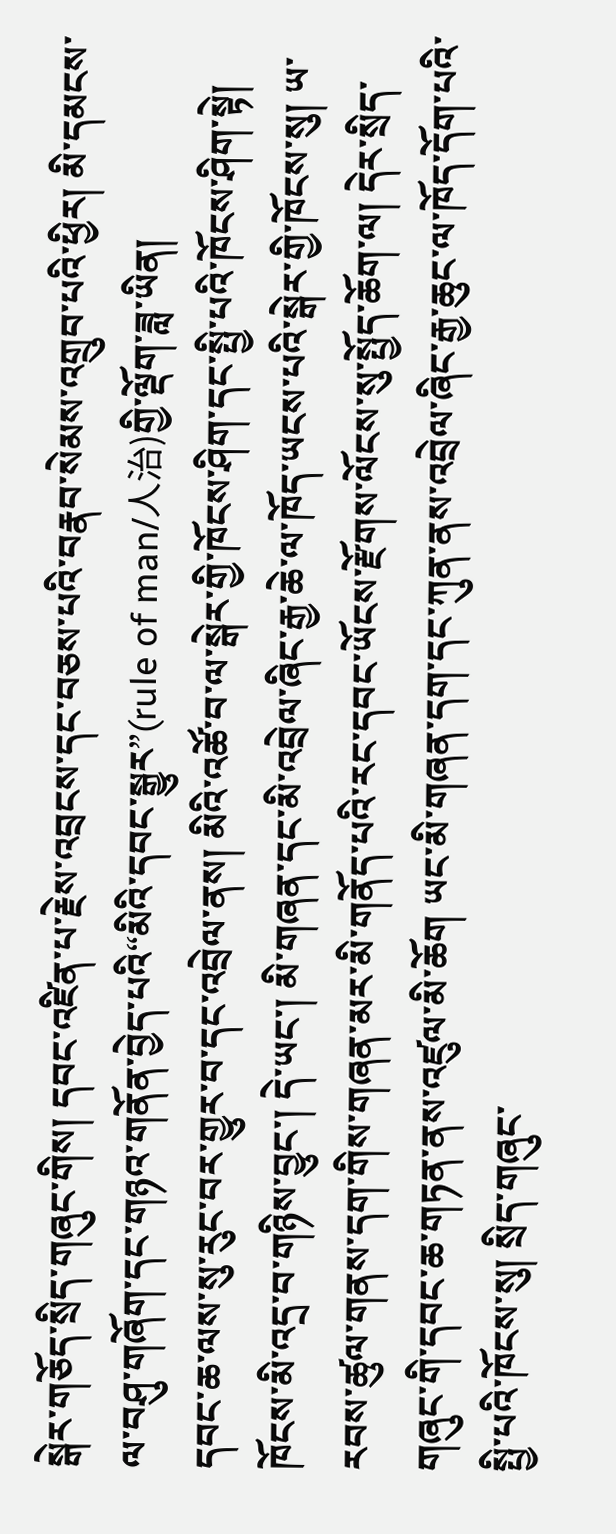སྒེར་གཅོད་སྲིད་གཞུང་གིས། དབང་འཛིན་པ་རྗེས་འབྲངས་དང་བཅས་པའི་བརྣབ་སེམས་འགྲུབ་པའི་ཕྱིར། མི་དམངས་ལ་བཤུ་གཞོག་དང་གཉའ་གནོན་བྱེད་པའི“མིའི་དབང་སྒྱུར”(rule of man/人治)གྱི་ལྡོག་ཟླ་ཡིན།
དབང་ཆ་ལས་སུ་རུང་བར་གྱུར་བ་དང་འབྲེལ་ནས། མིའི་འཚོ་བ་ལ་སྒེར་གྱི་ཁོངས་ཤིག་དང་སྤྱི་པའི་ཁོངས་ཤིག་སྟེ། ཁོངས་མི་འདྲ་བ་གཉིས་བྱུང་། དེ་ཡང་། མི་གཞན་དང་མི་འབྲེལ་ཞིང་རྒྱ་ཆེ་ལ་ཁོད་ཡངས་པའི་སྒེར་གྱི་ཁོངས་སུ། ཡ་རབས་ཚུལ་གནས་དག་གིས་གཞན་མར་མི་གནོད་པའི་རང་དབང་ཡོངས་རྫོགས་ལོངས་སུ་སྤྱོད་ཆོག་ལ། དེར་སྲིད་གཞུང་གི་དབང་ཆ་གཏན་ནས་འཛུལ་མི་ཆོག ཡང་མི་གཞན་དག་དང་ཀུན་ནས་འབྲེལ་ཞིང་རྒྱ་ཆུང་ལ་ཁོད་དོག་པའི་སྤྱི་པའི་ཁོངས་སུ། སྲིད་གཞུང་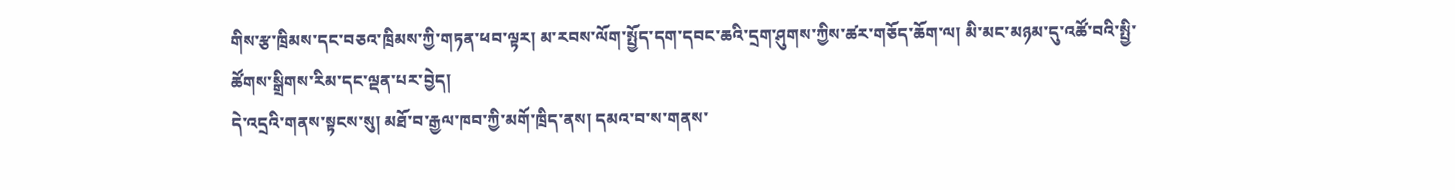གིས་རྩ་ཁྲིམས་དང་བཅའ་ཁྲིམས་ཀྱི་གཏན་ཕབ་ལྟར། མ་རབས་ལོག་སྤྱོད་དག་དབང་ཆའི་དྲག་ཤུགས་ཀྱིས་ཚར་གཅོད་ཆོག་ལ། མི་མང་མཉམ་དུ་འཚོ་བའི་སྤྱི་ཚོགས་སྒྲིགས་རིམ་དང་ལྡན་པར་བྱེད།
དེ་འདྲའི་གནས་སྟངས་སུ། མཐོ་བ་རྒྱལ་ཁབ་ཀྱི་མགོ་ཁྲིད་ནས། དམའ་བ་ས་གནས་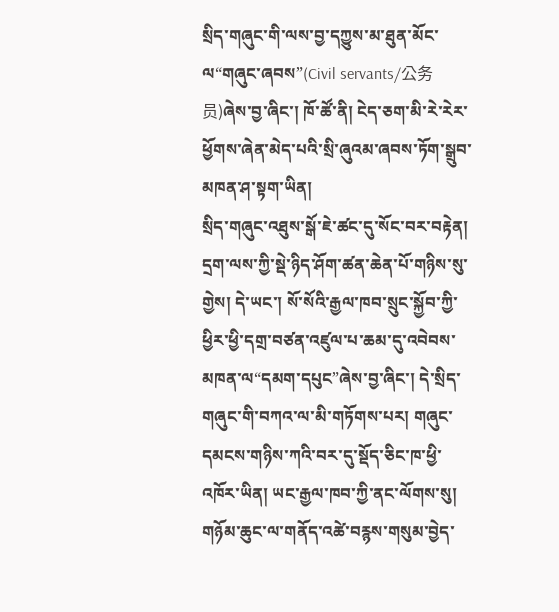སྲིད་གཞུང་གི་ལས་བྱ་དཀྱུས་མ་ཐུན་མོང་ལ“གཞུང་ཞབས”(Civil servants/公务员)ཞེས་བྱ་ཞིང་། ཁོ་ཚོ་ནི། ངེད་ཅག་མི་རེ་རེར་ཕྱོགས་ཞེན་མེད་པའི་སྲི་ཞུའམ་ཞབས་ཏོག་སྒྲུབ་མཁན་ཤ་སྟག་ཡིན།
སྲིད་གཞུང་འཐུས་སྒོ་ཇེ་ཚང་དུ་སོང་བར་བརྟེན། དྲག་ལས་ཀྱི་སྡེ་ཉིད་ཤོག་ཚན་ཆེན་པོ་གཉིས་སུ་གྱེས། དེ་ཡང་། སོ་སོའི་རྒྱལ་ཁབ་སྲུང་སྐྱོབ་ཀྱི་ཕྱིར་ཕྱི་དགྲ་བཙན་འཛུལ་པ་ཆམ་དུ་འབེབས་མཁན་ལ“དམག་དཔུང”ཞེས་བྱ་ཞིང་། དེ་སྲིད་གཞུང་གི་བཀའ་ལ་མི་གཏོགས་པར། གཞུང་དམངས་གཉིས་ཀའི་བར་དུ་སྡོད་ཅིང་ཁ་ཕྱི་འཁོར་ཡིན། ཡང་རྒྱལ་ཁབ་ཀྱི་ནང་ལོགས་སུ། གཉོམ་ཆུང་ལ་གནོད་འཚེ་བརྙས་གསུམ་བྱེད་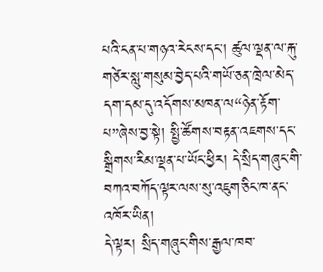པའི་ངན་པ་གཉའ་རེངས་དང་། ཚུལ་ལྡན་ལ་རྐུ་གཙེར་སླུ་གསུམ་བྱེད་པའི་གཡོ་ཅན་ཁྲེལ་མེད་དག་དམ་དུ་འདོགས་མཁན་ལ“ཉེན་རྟོག་པ”ཞེས་བྱ་སྟེ། སྤྱི་ཚོགས་བརྟན་འཇགས་དང་སྒྲིགས་རིམ་ལྡན་པ་ཡོང་ཕྱིར། དེ་སྲིད་གཞུང་གི་བཀའ་བཀོད་ལྟར་ལས་སུ་འཇུག་ཅིང་ཁ་ནང་འཁོར་ཡིན།
དེ་ལྟར། སྲིད་གཞུང་གིས་རྒྱལ་ཁབ་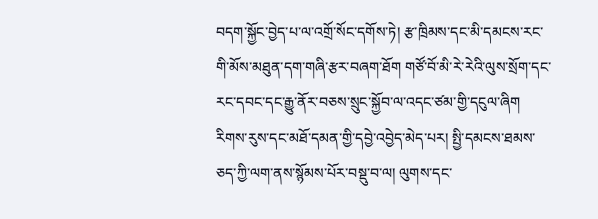བདག་སྐྱོང་བྱེད་པ་ལ་འགྲོ་སོང་དགོས་ཏེ། རྩ་ཁྲིམས་དང་མི་དམངས་རང་གི་མོས་མཐུན་དག་གཞི་རྩར་བཞག་ཐོག གཙོ་བོ་མི་རེ་རེའི་ལུས་སྲོག་དང་རང་དབང་དང་རྒྱུ་ནོར་བཅས་སྲུང་སྐྱོབ་ལ་འདང་ཙམ་གྱི་དངུལ་ཞིག རིགས་རུས་དང་མཐོ་དམན་གྱི་དབྱེ་འབྱེད་མེད་པར། སྤྱི་དམངས་ཐམས་ཅད་ཀྱི་ལག་ནས་སྙོམས་པོར་བསྡུ་བ་ལ། ལུགས་དང་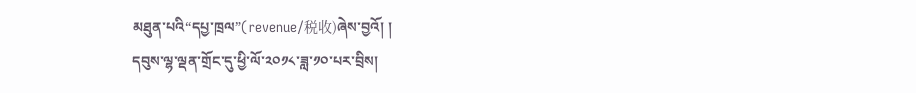མཐུན་པའི“དཔྱ་ཁྲལ”(revenue/税收)ཞེས་བྱའོ། །
དབུས་ལྷ་ལྡན་གྲོང་དུ་ཕྱི་ལོ་༢༠༡༨་ཟླ་༡༠་པར་བྲིས།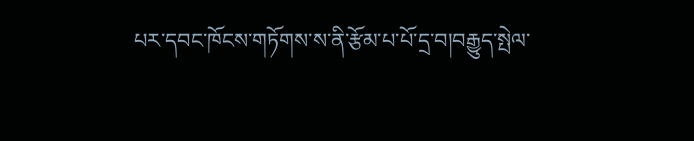པར་དབང་ཁོངས་གཏོགས་ས་ནི་རྩོམ་པ་པོ་དྲ་བ།བརྒྱུད་སྤེལ་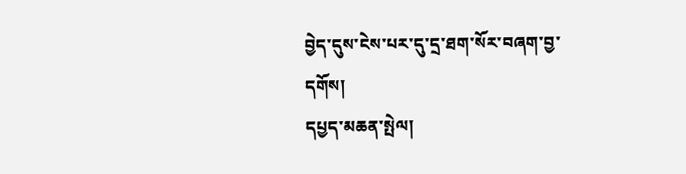བྱེད་དུས་ངེས་པར་དུ་དྲ་ཐག་སོར་བཞག་བྱ་དགོས།
དཔྱད་མཆན་སྤེལ།